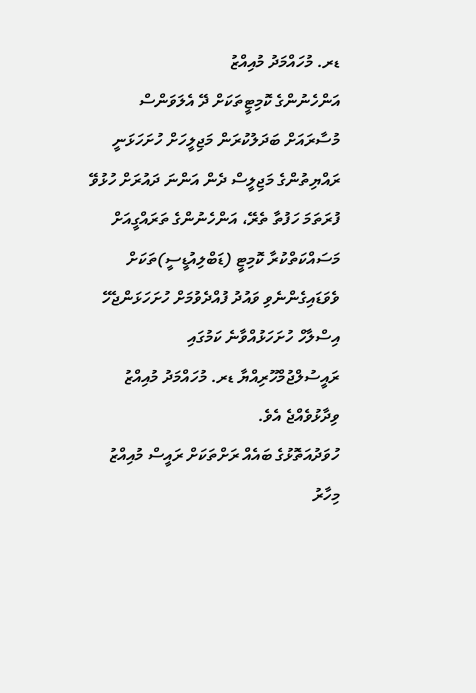ޑރ. މުހައްމަދު މުއިއްޒު
އަންހެނުންގެ ކޮމިޓީތަކަށް ދޭ އެލަވަންސް މުސާރައަށް ބަދަލުކުރަން މަޖިލީހަށް ހުށަހަޅަނީ
ރައްޔިތުންގެ މަޖިލީސް ދެން އަންނަ ދައުރަށް ހުޅުވޭ ފުރަތަމަ ހަފުތާ ތެރޭ، އަންހެނުންގެ ތަރައްގީއަށް މަސައްކަތްކުރާ ކޮމިޓީ (ޑަބްލިއުޑީސީ)ތަކަށް ވެވަޑައިގެންނެވި ވައުދު ފުއްދެވުމަށް ހުށަހަޅަންޖެހޭ އިސްލާހް ހުށަހަޅުއްވާނެ ކަމުގައި ރައީސުލްޖުމްހޫރިއްޔާ ޑރ. މުހައްމަދު މުއިއްޒު ވިދާޅުވެއްޖެ އެވެ.
ހުވަދުއަތޮޅުގެ ބައެއް ރަށްތަކަށް ރައީސް މުއިއްޒު މިހާރު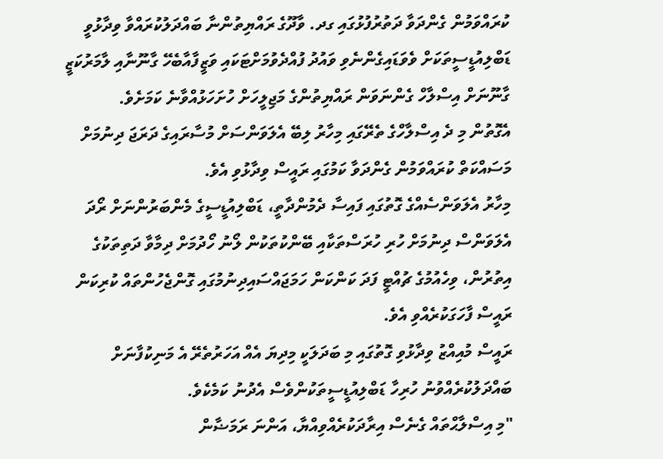ކުރައްވަމުން ގެންދަވާ ދަތުރުފުޅުގައި ގދ. ވާދޫގެ ރައްޔިތުންނާ ބައްދަލުކުރައްވާ ވިދާޅުވީ ޑަބްލިއުޑީސީތަކަށް ވެވަޑައިގެންނެވި ވައުދު ފުއްދެވުމަށްޓަކައި ވަޒީފާއާބެހޭ ގާނޫނާއި ލާމަރުކަޒީ ގާނޫނަށް އިސްލާހް ގެންނަވަން ރައްޔިތުންގެ މަޖިލީހަށް ހުށަހަޅުއްވާނެ ކަމަށެވެ.
އެގޮތުން މި ދެ އިސްލާހްގެ ތެރޭގައި މިހާރު ލިބޭ އެލަވަންސަށް މުސާރައިގެ ދަރަޖަ ދިނުމަށް މަސައްކަތް ކުރައްވަމުން ގެންދަވާ ކަމުގައި ރައީސް ވިދާޅުވި އެވެ.
މިހާރު އެލަވަންސެއްގެ ގޮތުގައި ފައިސާ ދެމުންދާތީ، ޑަބްލިއުޑީސީގެ މެންބަރުންނަށް ރޯދަ އެލަވަންސް ދިނުމަށް ހުރި ހުރަސްތަކާއި ބޭންކުތަކުން ލޯނު ހޯދުމަށް ދިމާވާ ދަތިތަކުގެ އިތުރުން، ވިހެއުމުގެ ޗުއްޓީ ފަދަ ކަންކަން ހަމަޖައްސައިދިނުމުގައި ގޮންޖެހުންތައް ކުރިކަން ރައީސް ފާހަގަކުރެއްވި އެވެ.
ރައީސް މުއިއްޒު ވިދާޅުވި ގޮތުގައި މި ބަދަލަކީ މިދިޔަ އެއް އަހަރުތެރޭ އެ މަނިކުފާނަށް ބައްދަލުކުރެއްވުނު ހުރިހާ ޑަބްލިއުޑީސީތަކުންވެސް އެދުނު ކަމެކެވެ.
"މި އިސްލާޙްތައް ގެނެސް އިރާދަކުރެއްވިއްޔާ، އަންނަ ރަމަޟާން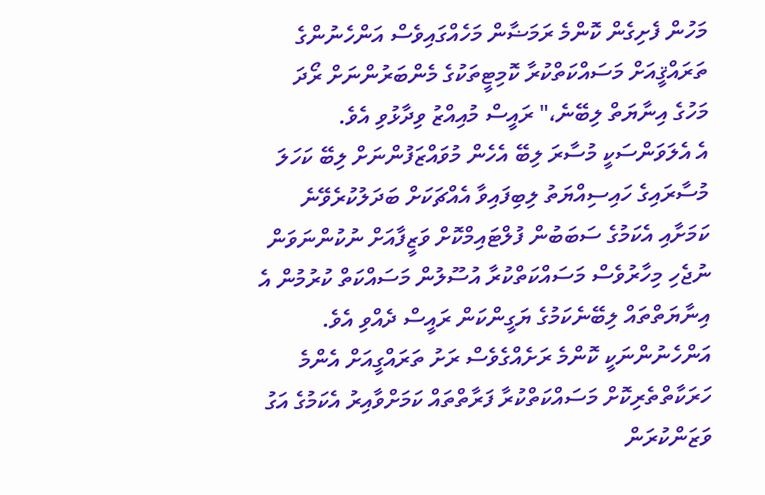މަހުން ފެށިގެން ކޮންމެ ރަމަޟާން މަހެއްގައިވެސް އަންހެނުންގެ ތަރައްޤީއަށް މަސައްކަތްކުރާ ކޮމިޓީތަކުގެ މެންބަރުންނަށް ރޯދަ މަހުގެ އިނާޔަތް ލިބޭނެ،" ރައީސް މުއިއްޒު ވިދާޅުވި އެވެ.
އެ އެލަވަންސަކީ މުސާރަ ލިބޭ އެހެން މުވައްޒަފުންނަށް ލިބޭ ކަހަލަ މުސާރައިގެ ހައިސިއްޔަތު ލިބިފައިވާ އެއްޗަކަށް ބަދަލުކުރެވޭނެ ކަމަށާއި އެކަމުގެ ސަބަބުން ފުލްޓައިމްކޮށް ވަޒީފާއަށް ނުކުންނަވަން ނުޖެހި މިހާރުވެސް މަސައްކަތްކުރާ އުސޫލުން މަސައްކަތް ކުރުމުން އެ އިނާޔަތްތައް ލިބޭނެކަމުގެ ޔަގީންކަން ރައީސް ދެއްވި އެވެ.
އަންހެނުންނަކީ ކޮންމެ ރަށެއްގެވެސް ރަށު ތަރައްގީއަށް އެންމެ ހަރަކާތްތެރިކޮށް މަސައްކަތްކުރާ ފަރާތްތައް ކަމަށްވާއިރު އެކަމުގެ އަގު ވަޒަންކުރަން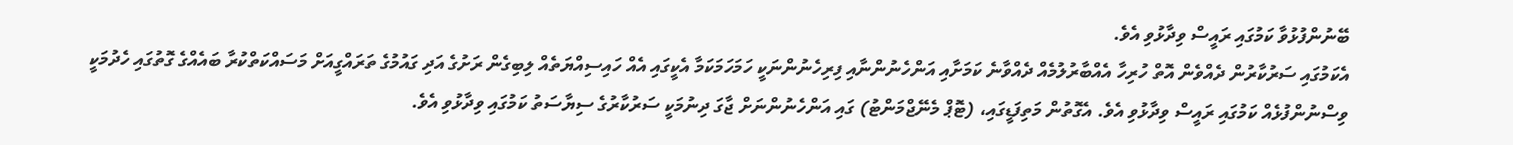ބޭނުންފުޅުވާ ކަމުގައި ރައީސް ވިދާޅުވި އެވެ.
އެކަމުގައި ސަރުކާރުން ދެއްވެން އޮތް ހުރިހާ އެއްބާރުލުމެއް ދެއްވާނެ ކަމަށާއި އަންހެނުންނާއި ފިރިހެނުންނަކީ ހަމަހަމަކަމާ އެކީގައި އެއް ހައިސިއްޔަތެއް ލިބިގެން ރަށުގެ އަދި ގައުމުގެ ތަރައްގީއަށް މަސައްކަތްކުރާ ބައެއްގެ ގޮތުގައި ހެދުމަކީ ވިސްނުންފުޅެއް ކަމުގައި ރައީސް ވިދާޅުވި އެވެ. އެގޮތުން މަތިފަޑީގައި، (ޓޮޕް މެނޭޖްމަންޓު) ގައި އަންހެނުންނަށް ޖާގަ ދިނުމަކީ ސަރުކާރުގެ ސިޔާސަތު ކަމުގައި ވިދާޅުވި އެވެ.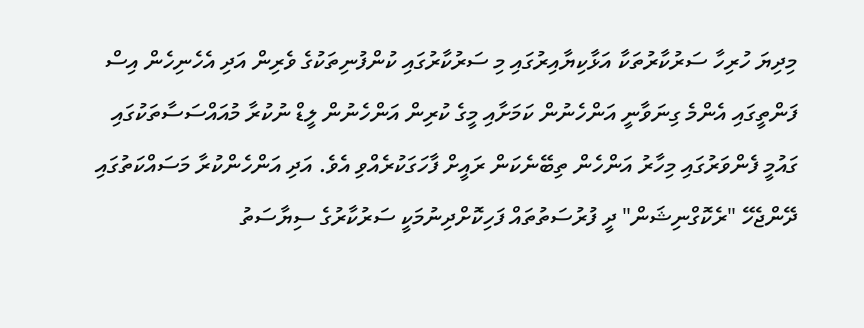މިދިޔަ ހުރިހާ ސަރުކާރުތަކާ އަޅާކިޔާއިރުގައި މި ސަރުކާރުގައި ކުންފުނިތަކުގެ ވެރިން އަދި އެހެނިހެން އިސް ފަންތީގައި އެންމެ ގިނަވާނީ އަންހެނުން ކަމަށާއި މީގެ ކުރިން އަންހެނުން ލީޑް ނުކުރާ މުއައްސަސާތަކުގައި ގައުމީ ފެންވަރުގައި މިހާރު އަންހެން ތިބޭނެކަން ރައީށް ފާހަގަކުރެއްވި އެވެ. އަދި އަންހެންކުރާ މަސައްކަތުގައި ދޭންޖެހޭ "ރެކޮގްނިޝަން" ދީ ފުރުސަތުތައް ފަހިކޮށްދިނުމަކީ ސަރުކާރުގެ ސިޔާސަތު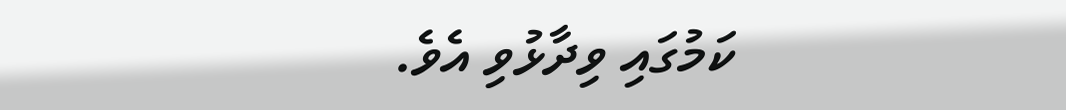ކަމުގައި ވިދާޅުވި އެވެ.